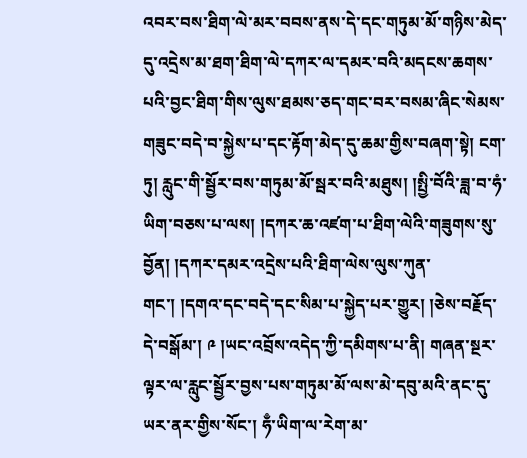འབར་བས་ཐིག་ལེ་མར་བབས་ནས་དེ་དང་གཏུམ་མོ་གཉིས་མེད་དུ་འདྲེས་མ་ཐག་ཐིག་ལེ་དཀར་ལ་དམར་བའི་མདངས་ཆགས་པའི་བྱང་ཐིག་གིས་ལུས་ཐམས་ཅད་གང་བར་བསམ་ཞིང་སེམས་གཟུང་བདེ་བ་སྐྱེས་པ་དང་རྟོག་མེད་དུ་ཆམ་གྱིས་བཞག་སྟེ། ངག་ཏུ། རླུང་གི་སྦྱོར་བས་གཏུམ་མོ་སྦར་བའི་མཐུས། །སྤྱི་བོའི་ཟླ་བ་ཧཾ་ཡིག་བཅས་པ་ལས། །དཀར་ཆ་འཛག་པ་ཐིག་ལེའི་གཟུགས་སུ་བྱོན། །དཀར་དམར་འདྲེས་པའི་ཐིག་ལེས་ལུས་ཀུན་གང་། །དགའ་དང་བདེ་དང་སིམ་པ་སྐྱེད་པར་གྱུར། །ཅེས་བརྗོད་དེ་བསྒོམ་། ༩ །ཡང་འབྲོས་འདེད་ཀྱི་དམིགས་པ་ནི། གཞན་སྔར་ལྟར་ལ་རླུང་སྦྱོར་བྱས་པས་གཏུམ་མོ་ལས་མེ་དབུ་མའི་ནང་དུ་ཡར་ནར་གྱིས་སོང་། ཧྃ་ཡིག་ལ་རེག་མ་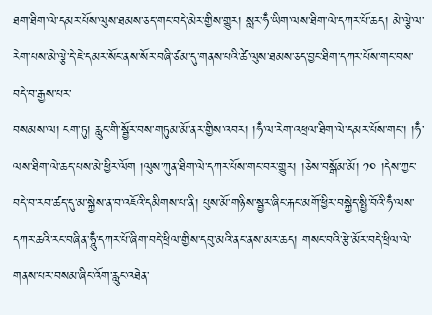ཐག་ཐིག་ལེ་དམར་པོས་ལུས་ཐམས་ཅད་གང་བདེ་མེར་གྱིས་གྱུར། སླར་ཧྃ་ཡིག་ལས་ཐིག་ལེ་དཀར་པོ་ཆད། མེ་ལྕེ་ལ་རེག་པས་མེ་ལྕེ་དེ་ཇེ་དམར་སོང་ནས་སོར་བཞི་ཙམ་དུ་གནས་པའི་ཚེ་ལུས་ཐམས་ཅད་བྱང་ཐིག་དཀར་པོས་གང་བས་བདེ་བ་རྒྱས་པར་
བསམས་ལ། ངག་ཏུ། རླུང་གི་སྦྱོར་བས་གཏུམ་མོ་ནར་གྱིས་འབར། །ཧྃ་ལ་རེག་འཕྲལ་ཐིག་ལེ་དམར་པོས་གང་། །ཧྃ་ལས་ཐིག་ལེ་ཆད་པས་མེ་ཕྱིར་ལོག །ལུས་ཀུན་ཐིག་ལེ་དཀར་པོས་གང་བར་གྱུར། །ཅེས་བསྒོམ་མོ། ༡༠ །དེས་ཀྱང་བདེ་བ་རབ་ཚད་དུ་མ་སྐྱེས་ན་བ་འཇོའི་དམིགས་པ་ནི། པུས་མོ་གཉིས་སྦྱར་ཞིང་རྐང་མགོ་ཕྱིར་བསྐྱེད་སྤྱི་བོའི་ཧྃ་ལས་དཀར་ཆའི་རང་བཞིན་ཧཱུྃ་དཀར་པོ་ཞིག་བདེ་ཕྲིལ་གྱིས་དབུ་མའི་ནང་ནས་མར་ཆད། གསང་བའི་རྩེ་མོར་བདེ་ཕྲིལ་ལེ་གནས་པར་བསམ་ཞིང་འོག་རླུང་འཐེན་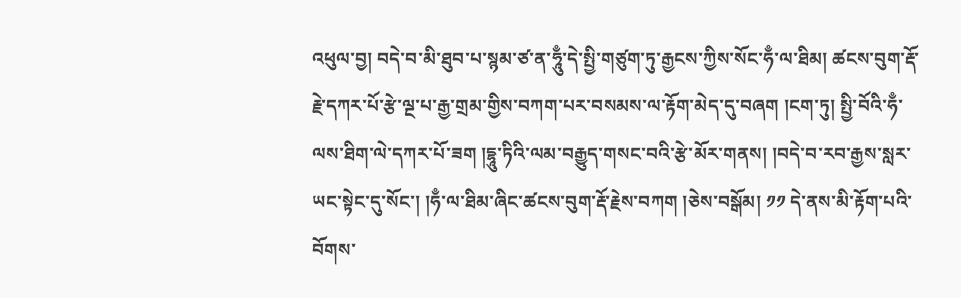འཕུལ་བྱ། བདེ་བ་མི་ཐུབ་པ་སྙམ་ཙ་ན་ཧཱུྃ་དེ་སྤྱི་གཙུག་ཏུ་རྒྱངས་ཀྱིས་སོང་ཧྃ་ལ་ཐིམ། ཚངས་བུག་རྡོ་རྗེ་དཀར་པོ་རྩེ་ལྔ་པ་རྒྱ་གྲམ་གྱིས་བཀག་པར་བསམས་ལ་རྟོག་མེད་དུ་བཞག །ངག་ཏུ། སྤྱི་བོའི་ཧྃ་ལས་ཐིག་ལེ་དཀར་པོ་ཟག །དྷཱུ་ཏིའི་ལམ་བརྒྱུད་གསང་བའི་རྩེ་མོར་གནས། །བདེ་བ་རབ་རྒྱས་སླར་ཡང་སྟེང་དུ་སོང་། །ཧྃ་ལ་ཐིམ་ཞིང་ཚངས་བུག་རྡོ་རྗེས་བཀག །ཅེས་བསྒོམ། ༡༡ དེ་ནས་མི་རྟོག་པའི་བོགས་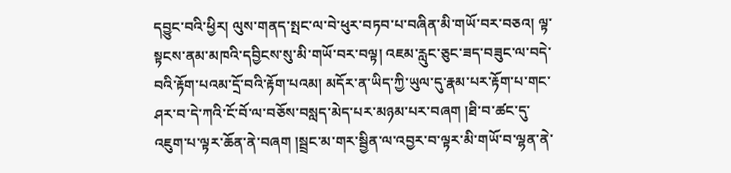དབྱུང་བའི་ཕྱིར། ལུས་གནད་སྤང་ལ་བེ་ཕུར་བཏབ་པ་བཞིན་མི་གཡོ་བར་བཅའ། ལྟ་སྟངས་ནམ་མཁའི་དབྱིངས་སུ་མི་གཡོ་བར་བལྟ། འཇམ་རླུང་ཅུང་ཟད་བཟུང་ལ་བདེ་བའི་རྟོག་པའམ་དྲོ་བའི་རྟོག་པའམ། མདོར་ན་ཡིད་ཀྱི་ཡུལ་དུ་རྣམ་པར་རྟོག་པ་གང་ཤར་བ་དེ་ཀའི་ངོ་བོ་ལ་བཅོས་བསླད་མེད་པར་མཉམ་པར་བཞག །ཐི་བ་ཚང་དུ་འཇུག་པ་ལྟར་ཆོན་ནེ་བཞག །སྦྲང་མ་གར་སྦྱིན་ལ་འབྱར་བ་ལྟར་མི་གཡོ་བ་ལྷན་ནེ་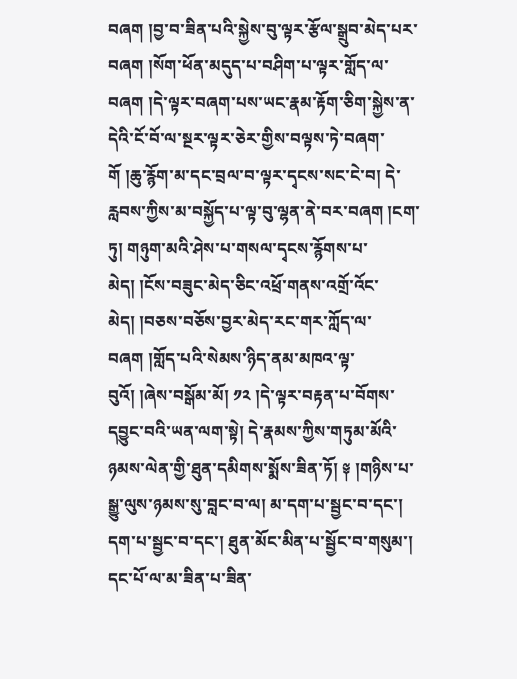བཞག །བྱ་བ་ཟིན་པའི་སྐྱེས་བུ་ལྟར་རྩོལ་སྒྲུབ་མེད་པར་བཞག །སོག་ཕོན་མདུད་པ་བཤིག་པ་ལྟར་གློད་ལ་བཞག །དེ་ལྟར་བཞག་པས་ཡང་རྣམ་རྟོག་ཅིག་སྐྱེས་ན་དེའི་ངོ་བོ་ལ་སྔར་ལྟར་ཅེར་གྱིས་བལྟས་ཏེ་བཞག་གོ །ཆུ་རྙོག་མ་དང་བྲལ་བ་ལྟར་དྭངས་སང་ངེ་བ། དེ་རླབས་ཀྱིས་མ་བསྐྱོད་པ་ལྟ་བུ་ལྷན་ནེ་བར་བཞག །ངག་ཏུ། གཉུག་མའི་ཤེས་པ་གསལ་དྭངས་རྙོགས་པ་མེད། །ངོས་བཟུང་མེད་ཅིང་འཕྲོ་གནས་འགྲོ་འོང་མེད། །བཅས་བཅོས་བྱར་མེད་རང་གར་ཀློད་ལ་བཞག །གློད་པའི་སེམས་ཉིད་ནམ་མཁའ་ལྟ་
བུའོ། །ཞེས་བསྒོམ་མོ། ༡༢ །དེ་ལྟར་བརྟན་པ་བོགས་དབྱུང་བའི་ཡན་ལག་སྟེ། དེ་རྣམས་ཀྱིས་གཏུམ་མོའི་ཉམས་ལེན་གྱི་ཐུན་དམིགས་སྨོས་ཟིན་ཏོ། ༈ །གཉིས་པ་སྒྱུ་ལུས་ཉམས་སུ་བླང་བ་ལ། མ་དག་པ་སྦྱང་བ་དང་། དག་པ་སྦྱང་བ་དང་། ཐུན་མོང་མིན་པ་སྦྱོང་བ་གསུམ་། དང་པོ་ལ་མ་ཟིན་པ་ཟིན་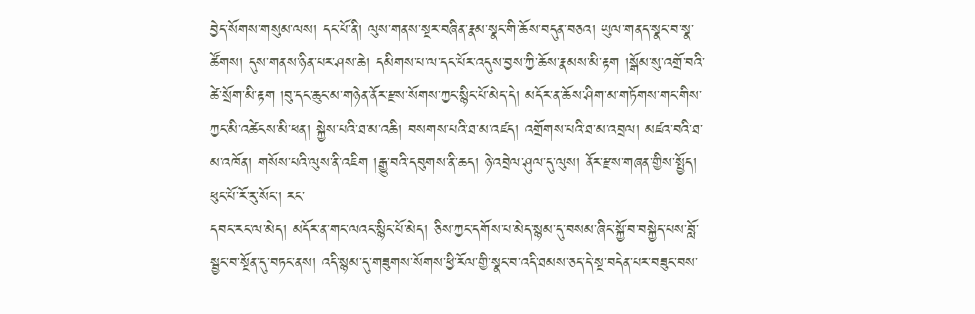བྱེད་སོགས་གསུམ་ལས། དང་པོ་ནི། ལུས་གནས་སྔར་བཞིན་རྣམ་སྣང་གི་ཆོས་བདུན་བཅའ། ཡུལ་གནད་སྣང་བ་སྣ་ཚོགས། དུས་གནས་ཉིན་པར་ཤས་ཆེ། དམིགས་པ་ལ་དང་པོར་འདུས་བྱས་ཀྱི་ཆོས་རྣམས་མི་རྟག །སྒོམ་སུ་འགྲོ་བའི་ཚེ་སྲོག་མི་རྟག །བུ་དང་ཆུང་མ་གཉེན་ནོར་རྫས་སོགས་ཀྱང་སྙིང་པོ་མེད་དེ། མདོར་ན་ཆོས་ཤིག་མ་གཏོགས་གང་གིས་ཀྱང་མི་འཚེངས་མི་ཕན། སྐྱེས་པའི་ཐ་མ་འཆི། བསགས་པའི་ཐ་མ་འཛད། འགྲོགས་པའི་ཐ་མ་འབྲལ། མཛའ་བའི་ཐ་མ་འཁོན། གསོས་པའི་ལུས་ནི་འཇིག །རྒྱུ་བའི་དབུགས་ནི་ཆད། ཉེ་འབྲེལ་ཤུལ་དུ་ལུས། ནོར་རྫས་གཞན་གྱིས་སྤྱོད། ཕུང་པོ་རོ་རུ་སོང་། རང་
དབང་རང་ལ་མེད། མདོར་ན་གང་ལའང་སྙིང་པོ་མེད། ཅིས་ཀྱང་དགོས་པ་མེད་སྙམ་དུ་བསམ་ཞིང་སྐྱོ་བ་བསྐྱེད་པས་བློ་སྦྱང་བ་སྔོན་དུ་བཏང་ནས། འདི་སྙམ་དུ་གཟུགས་སོགས་ཕྱི་རོལ་གྱི་སྣང་བ་འདི་ཐམས་ཅད་དེ་སྔ་བདེན་པར་བཟུང་བས་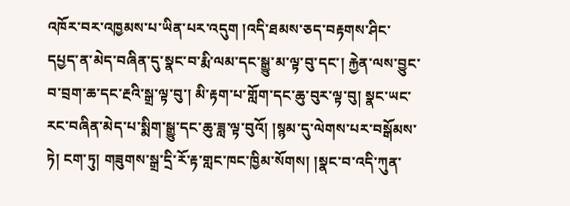འཁོར་བར་འཁྱམས་པ་ཡིན་པར་འདུག །འདི་ཐམས་ཅད་བརྟགས་ཤིང་དཔྱད་ན་མེད་བཞིན་དུ་སྣང་བ་རྨི་ལམ་དང་སྒྱུ་མ་ལྟ་བུ་དང་། རྐྱེན་ལས་བྱུང་བ་བྲག་ཆ་དང་རྔའི་སྒྲ་ལྟ་བུ་། མི་རྟག་པ་གློག་དང་ཆུ་བུར་ལྟ་བུ། སྣང་ཡང་རང་བཞིན་མེད་པ་སྨིག་སྒྱུ་དང་ཆུ་ཟླ་ལྟ་བུའོ། །སྙམ་དུ་ལེགས་པར་བསྒོམས་ཏེ། ངག་ཏུ། གཟུགས་སྒྲ་དྲི་རོ་རྟ་གླང་ཁང་ཁྱིམ་སོགས། །སྣང་བ་འདི་ཀུན་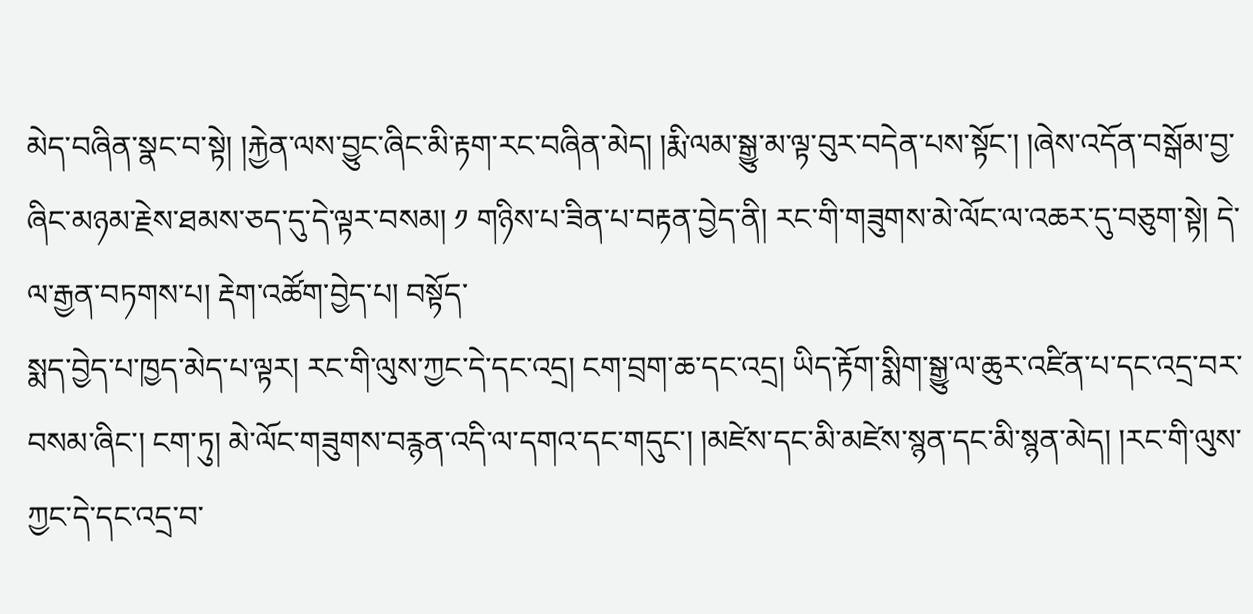མེད་བཞིན་སྣང་བ་སྟེ། །རྐྱེན་ལས་བྱུང་ཞིང་མི་རྟག་རང་བཞིན་མེད། །རྨི་ལམ་སྒྱུ་མ་ལྟ་བུར་བདེན་པས་སྟོང་། །ཞེས་འདོན་བསྒོམ་བྱ་ཞིང་མཉམ་རྗེས་ཐམས་ཅད་དུ་དེ་ལྟར་བསམ། ༡ གཉིས་པ་ཟིན་པ་བརྟན་བྱེད་ནི། རང་གི་གཟུགས་མེ་ལོང་ལ་འཆར་དུ་བཅུག་སྟེ། དེ་ལ་རྒྱན་བཏགས་པ། རྡེག་འཚོག་བྱེད་པ། བསྟོད་
སྨད་བྱེད་པ་ཁྱད་མེད་པ་ལྟར། རང་གི་ལུས་ཀྱང་དེ་དང་འདྲ། ངག་བྲག་ཆ་དང་འདྲ། ཡིད་རྟོག་སྨིག་སྒྱུ་ལ་ཆུར་འཛིན་པ་དང་འདྲ་བར་བསམ་ཞིང་། ངག་ཏུ། མེ་ལོང་གཟུགས་བརྙན་འདི་ལ་དགའ་དང་གདུང་། །མཛེས་དང་མི་མཛེས་སྙན་དང་མི་སྙན་མེད། །རང་གི་ལུས་ཀྱང་དེ་དང་འདྲ་བ་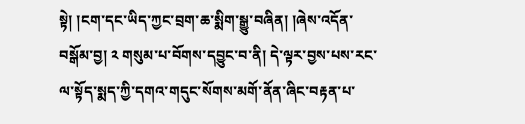སྟེ། །ངག་དང་ཡིད་ཀྱང་བྲག་ཆ་སྨིག་སྒྱུ་བཞིན། །ཞེས་འདོན་བསྒོམ་བྱ། ༢ གསུམ་པ་བོགས་དབྱུང་བ་ནི། དེ་ལྟར་བྱས་པས་རང་ལ་སྟོད་སྨད་ཀྱི་དགའ་གདུང་སོགས་མགོ་ནོན་ཞིང་བརྟན་པ་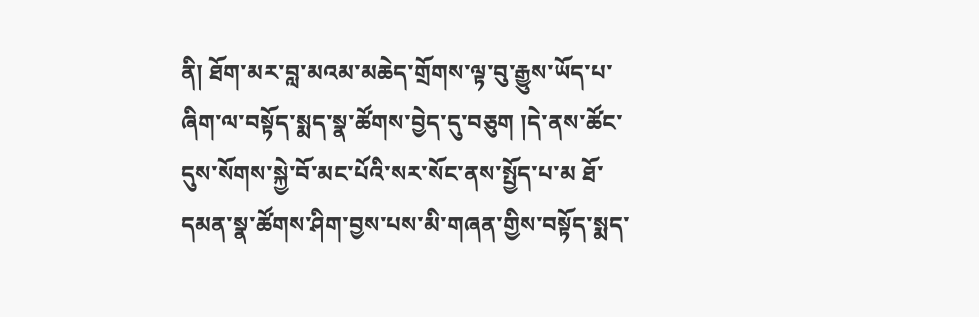ནི། ཐོག་མར་བླ་མའམ་མཆེད་གྲོགས་ལྟ་བུ་རྒྱུས་ཡོད་པ་ཞིག་ལ་བསྟོད་སྨད་སྣ་ཚོགས་བྱེད་དུ་བཅུག །དེ་ནས་ཚོང་དུས་སོགས་སྐྱེ་བོ་མང་པོའི་སར་སོང་ནས་སྤྱོད་པ་མ ཐོ་དམན་སྣ་ཚོགས་ཤིག་བྱས་པས་མི་གཞན་གྱིས་བསྟོད་སྨད་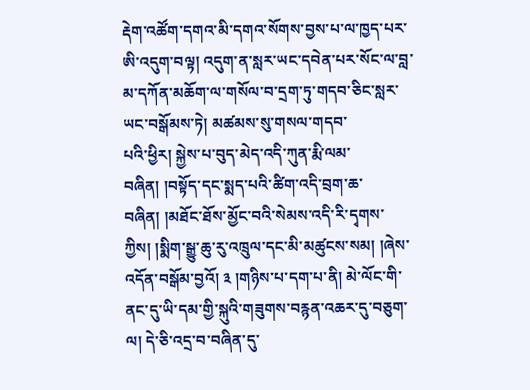རྡེག་འཚོག་དགའ་མི་དགའ་སོགས་བྱས་པ་ལ་ཁྱད་པར་ཨི་འདུག་བལྟ། འདུག་ན་སླར་ཡང་དབེན་པར་སོང་ལ་བླ་མ་དཀོན་མཆོག་ལ་གསོལ་བ་དྲག་ཏུ་གདབ་ཅིང་སླར་ཡང་བསྒོམས་ཏེ། མཚམས་སུ་གསལ་གདབ་
པའི་ཕྱིར། སྐྱེས་པ་བུད་མེད་འདི་ཀུན་རྨི་ལམ་བཞིན། །བསྟོད་དང་སྨད་པའི་ཚིག་འདི་བྲག་ཆ་བཞིན། །མཐོང་ཐོས་མྱོང་བའི་སེམས་འདི་རི་དྭགས་ཀྱིས། །སྨིག་སྒྱུ་ཆུ་རུ་འཁྲུལ་དང་མི་མཚུངས་སམ། །ཞེས་འདོན་བསྒོམ་བྱའོ། ༣ །གཉིས་པ་དག་པ་ནི། མེ་ལོང་གི་ནང་དུ་ཡི་དམ་གྱི་སྐུའི་གཟུགས་བརྙན་འཆར་དུ་བཅུག་ལ། དེ་ཅི་འདྲ་བ་བཞིན་དུ་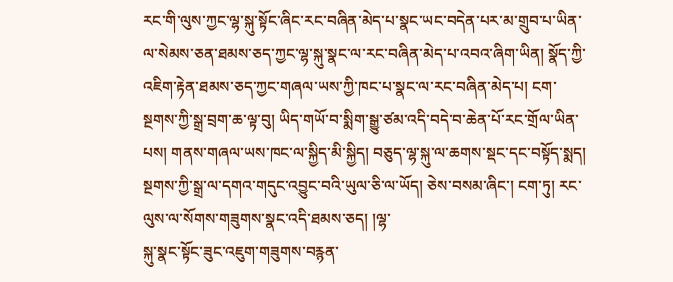རང་གི་ལུས་ཀྱང་ལྷ་སྐུ་སྟོང་ཞིང་རང་བཞིན་མེད་པ་སྣང་ཡང་བདེན་པར་མ་གྲུབ་པ་ཡིན་ལ་སེམས་ཅན་ཐམས་ཅད་ཀྱང་ལྷ་སྐུ་སྣང་ལ་རང་བཞིན་མེད་པ་འབའ་ཞིག་ཡིན། སྣོད་ཀྱི་འཇིག་རྟེན་ཐམས་ཅད་ཀྱང་གཞལ་ཡས་ཀྱི་ཁང་པ་སྣང་ལ་རང་བཞིན་མེད་པ། ངག་སྔགས་ཀྱི་སྒྲ་བྲག་ཆ་ལྟ་བུ། ཡིད་གཡོ་བ་སྨིག་སྒྱུ་ཙམ་འདི་བདེ་བ་ཆེན་པོ་རང་གྲོལ་ཡིན་པས། གནས་གཞལ་ཡས་ཁང་ལ་སྐྱིད་མི་སྐྱིད། བཅུད་ལྷ་སྐུ་ལ་ཆགས་སྡང་དང་བསྟོད་སྨད། སྔགས་ཀྱི་སྒྲ་ལ་དགའ་གདུང་འབྱུང་བའི་ཡུལ་ཅི་ལ་ཡོད། ཅེས་བསམ་ཞིང་། ངག་ཏུ། རང་ལུས་ལ་སོགས་གཟུགས་སྣང་འདི་ཐམས་ཅད། །ལྷ་
སྐུ་སྣང་སྟོང་ཟུང་འཇུག་གཟུགས་བརྙན་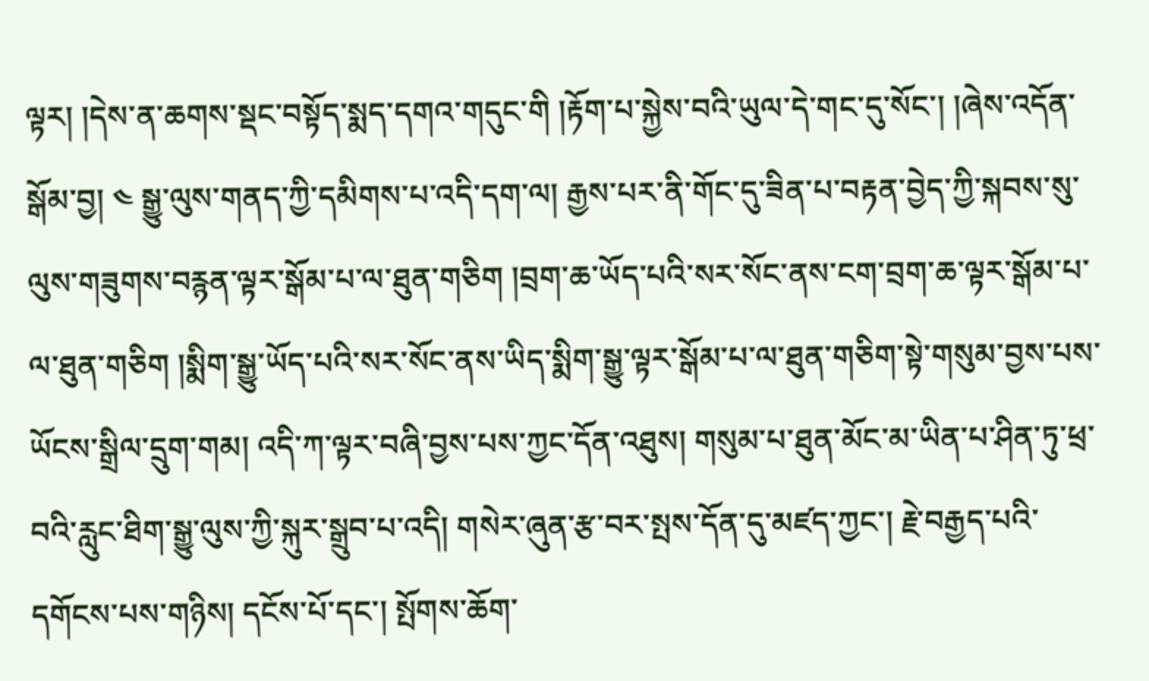ལྟར། །དེས་ན་ཆགས་སྡང་བསྟོད་སྨད་དགའ་གདུང་གི །རྟོག་པ་སྐྱེས་བའི་ཡུལ་དེ་གང་དུ་སོང་། །ཞེས་འདོན་སྒོམ་བྱ། ༤ སྒྱུ་ལུས་གནད་ཀྱི་དམིགས་པ་འདི་དག་ལ། རྒྱས་པར་ནི་གོང་དུ་ཟིན་པ་བརྟན་བྱེད་ཀྱི་སྐབས་སུ་ལུས་གཟུགས་བརྙན་ལྟར་སྒོམ་པ་ལ་ཐུན་གཅིག །བྲག་ཆ་ཡོད་པའི་སར་སོང་ནས་ངག་བྲག་ཆ་ལྟར་སྒོམ་པ་ལ་ཐུན་གཅིག །སྨིག་སྒྱུ་ཡོད་པའི་སར་སོང་ནས་ཡིད་སྨིག་སྒྱུ་ལྟར་སྒོམ་པ་ལ་ཐུན་གཅིག་སྟེ་གསུམ་བྱས་པས་ཡོངས་སྒྲིལ་དྲུག་གམ། འདི་ཀ་ལྟར་བཞི་བྱས་པས་ཀྱང་དོན་འཐུས། གསུམ་པ་ཐུན་མོང་མ་ཡིན་པ་ཤིན་ཏུ་ཕྲ་བའི་རླུང་ཐིག་སྒྱུ་ལུས་ཀྱི་སྐུར་སྒྲུབ་པ་འདི། གསེར་ཞུན་རྩ་བར་སྤས་དོན་དུ་མཛད་ཀྱང་། རྗེ་བརྒྱད་པའི་དགོངས་པས་གཉིས། དངོས་པོ་དང་། སྤོགས་ཆོག་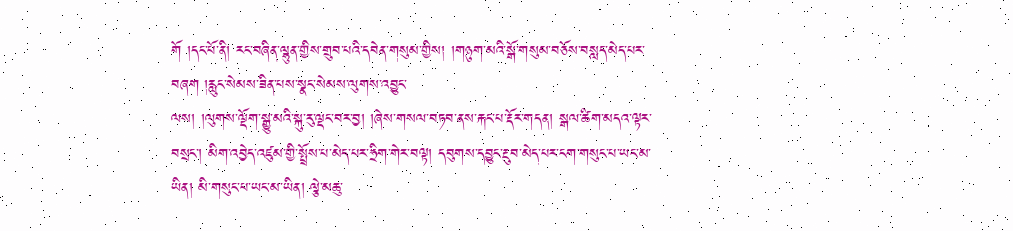གོ །དང་པོ་ནི། རང་བཞིན་ལྷུན་གྱིས་གྲུབ་པའི་དབེན་གསུམ་གྱིས། །གཉུག་མའི་སྒོ་གསུམ་བཅོས་བསླད་མེད་པར་བཞག །རླུང་སེམས་ཟིན་པས་སྣང་སེམས་ལུགས་འབྱུང་
ལས། །ལུགས་ལྡོག་སྒྱུ་མའི་སྐུ་རུ་ལྡང་བར་བྱ། །ཞེས་གསལ་བཏབ་ནས་རྐང་པ་རྡོར་གདན། སྒལ་ཚིག་མདའ་ལྟར་བསྲང་། མིག་འབྱེད་འཛུམ་གྱི་སྤྲོས་པ་མེད་པར་ཧྲིག་གེར་བལྟ། དབུགས་དབྱུང་རྔུབ་མེད་པར་ངག་གསུང་པ་ཡང་མ་ཡིན། མི་གསུང་པ་ཡང་མ་ཡིན། ལྕེ་མཆུ་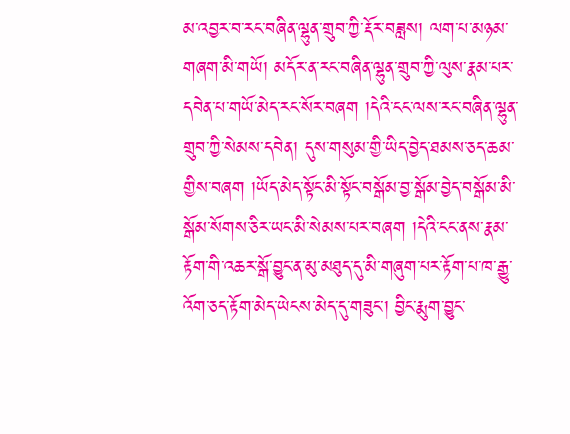མ་འབྱར་བ་རང་བཞིན་ལྷུན་གྲུབ་ཀྱི་རྡོར་བཟླས། ལག་པ་མཉམ་གཞག་མི་གཡོ། མདོར་ན་རང་བཞིན་ལྷུན་གྲུབ་ཀྱི་ལུས་རྣམ་པར་དབེན་པ་གཡོ་མེད་རང་སོར་བཞག །དེའི་ངང་ལས་རང་བཞིན་ལྷུན་གྲུབ་ཀྱི་སེམས་དབེན། དུས་གསུམ་གྱི་ཡིད་བྱེད་ཐམས་ཅད་ཆམ་གྱིས་བཞག །ཡོད་མེད་སྟོང་མི་སྟོང་བསྒོམ་བྱ་སྒོམ་བྱེད་བསྒོམ་མི་སྒོམ་སོགས་ཅིར་ཡང་མི་སེམས་པར་བཞག །དེའི་ངང་ནས་རྣམ་རྟོག་གི་འཆར་སྒོ་བྱུང་ན་མུ་མཐུད་དུ་མི་གཞུག་པར་རྟོག་པ་ཁ་རྒྱུ་འོག་ཅད་རྟོག་མེད་ཡེངས་མེད་དུ་གཟུང་། བྱིང་རྨུག་བྱུང་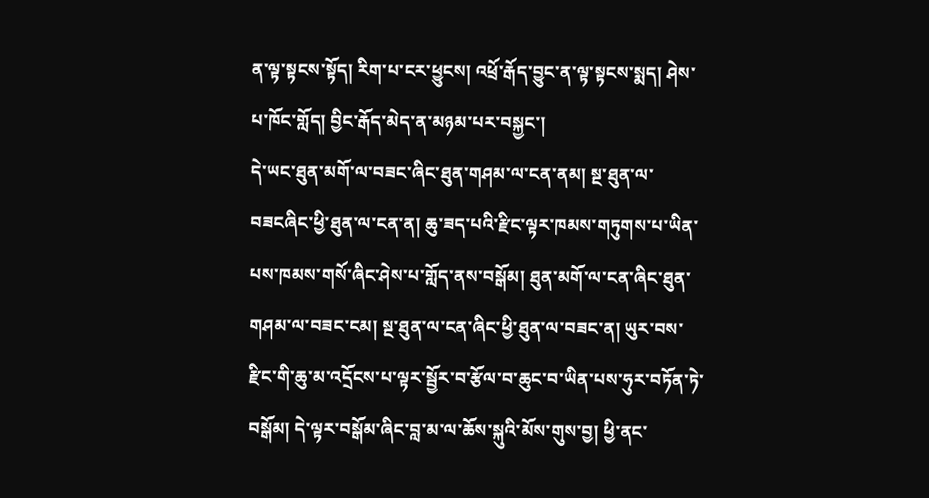ན་ལྟ་སྟངས་སྟོད། རིག་པ་ངར་ཕྱུངས། འཕྲོ་རྒོད་བྱུང་ན་ལྟ་སྟངས་སྨད། ཤེས་པ་ཁོང་གློད། བྱིང་རྒོད་མེད་ན་མཉམ་པར་བསྐྱང་།
དེ་ཡང་ཐུན་མགོ་ལ་བཟང་ཞིང་ཐུན་གཤམ་ལ་ངན་ནམ། སྔ་ཐུན་ལ་བཟངཞིང་ཕྱི་ཐུན་ལ་ངན་ན། ཆུ་ཟད་པའི་རྫིང་ལྟར་ཁམས་གཏུགས་པ་ཡིན་པས་ཁམས་གསོ་ཞིང་ཤེས་པ་གློད་ནས་བསྒོམ། ཐུན་མགོ་ལ་ངན་ཞིང་ཐུན་གཤམ་ལ་བཟང་ངམ། སྔ་ཐུན་ལ་ངན་ཞིང་ཕྱི་ཐུན་ལ་བཟང་ན། ཡུར་བས་རྫིང་གི་ཆུ་མ་འདྲོངས་པ་ལྟར་སྦྱོར་བ་རྩོལ་བ་ཆུང་བ་ཡིན་པས་ཧུར་བཏོན་ཏེ་བསྒོམ། དེ་ལྟར་བསྒོམ་ཞིང་བླ་མ་ལ་ཆོས་སྐུའི་མོས་གུས་བྱ། ཕྱི་ནང་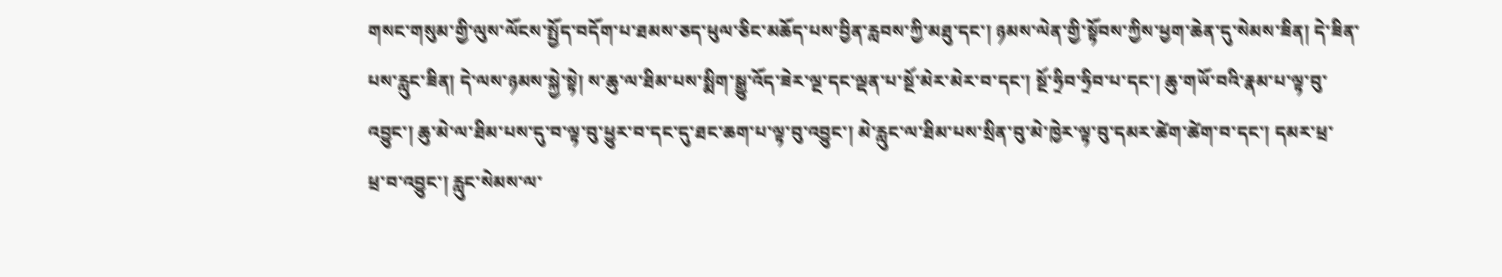གསང་གསུམ་གྱི་ལུས་ལོངས་སྤྱོད་བདོག་པ་ཐམས་ཅད་ཕུལ་ཅིང་མཆོད་པས་བྱིན་རླབས་ཀྱི་མཐུ་དང་། ཉམས་ལེན་གྱི་སྟོབས་ཀྱིས་ཕྱག་ཆེན་དུ་སེམས་ཟིན། དེ་ཟིན་པས་རླུང་ཟིན། དེ་ལས་ཉམས་སྐྱེ་སྟེ། ས་ཆུ་ལ་ཐིམ་པས་སྨིག་སྒྱུ་འོད་ཟེར་ལྔ་དང་ལྡན་པ་སྔོ་མེར་མེར་བ་དང་། སྔོ་ཧྲིབ་ཧྲིབ་པ་དང་། ཆུ་གཡོ་བའི་རྣམ་པ་ལྟ་བུ་འབྱུང་། ཆུ་མེ་ལ་ཐིམ་པས་དུ་བ་ལྟ་བུ་ཕྱུར་བ་དང་དུ་ཐང་ཆག་པ་ལྟ་བུ་འབྱུང་། མེ་རླུང་ལ་ཐིམ་པས་སྲིན་བུ་མེ་ཁྱེར་ལྟ་བུ་དམར་ཚེག་ཚེག་བ་དང་། དམར་ཕྲ་
ཕྲ་བ་འབྱུང་། རླུང་སེམས་ལ་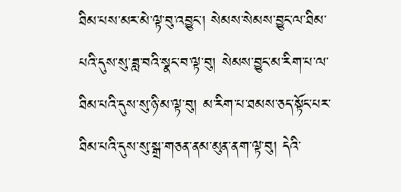ཐིམ་པས་མར་མེ་ལྟ་བུ་འབྱུང་། སེམས་སེམས་བྱུང་ལ་ཐིམ་པའི་དུས་སུ་ཟླ་བའི་སྣང་བ་ལྟ་བུ། སེམས་བྱུང་མ་རིག་པ་ལ་ཐིམ་པའི་དུས་སུ་ཉི་མ་ལྟ་བུ། མ་རིག་པ་ཐམས་ཅད་སྟོང་པར་ཐིམ་པའི་དུས་སུ་སྒྲ་གཅན་ནམ་མུན་ནག་ལྟ་བུ། དེའི་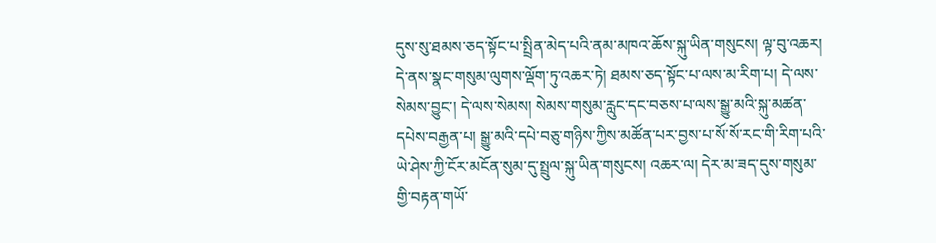དུས་སུ་ཐམས་ཅད་སྟོང་པ་སྤྲིན་མེད་པའི་ནམ་མཁའ་ཆོས་སྐུ་ཡིན་གསུངས། ལྟ་བུ་འཆར། དེ་ནས་སྣང་གསུམ་ལུགས་ལྡོག་ཏུ་འཆར་ཏེ། ཐམས་ཅད་སྟོང་པ་ལས་མ་རིག་པ། དེ་ལས་སེམས་བྱུང་། དེ་ལས་སེམས། སེམས་གསུམ་རླུང་དང་བཅས་པ་ལས་སྒྱུ་མའི་སྐུ་མཚན་དཔེས་བརྒྱན་པ། སྒྱུ་མའི་དཔེ་བཅུ་གཉིས་ཀྱིས་མཚོན་པར་བྱས་པ་སོ་སོ་རང་གི་རིག་པའི་ཡེ་ཤེས་ཀྱི་ངོར་མངོན་སུམ་དུ་སྤྲུལ་སྐུ་ཡིན་གསུངས། འཆར་ལ། དེར་མ་ཟད་དུས་གསུམ་གྱི་བརྟན་གཡོ་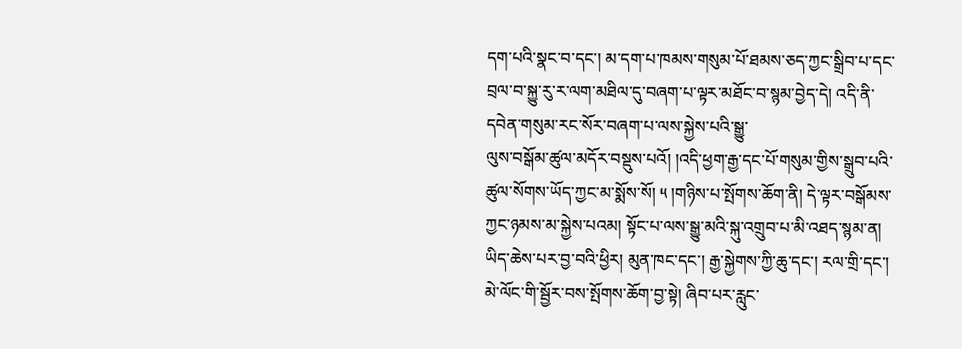དག་པའི་སྣང་བ་དང་། མ་དག་པ་ཁམས་གསུམ་པོ་ཐམས་ཅད་ཀྱང་སྒྲིབ་པ་དང་བྲལ་བ་སྐྱུ་རུ་ར་ལག་མཐིལ་དུ་བཞག་པ་ལྟར་མཐོང་བ་སྙམ་བྱེད་དེ། འདི་ནི་དབེན་གསུམ་རང་སོར་བཞག་པ་ལས་སྐྱེས་པའི་སྒྱུ་
ལུས་བསྒོམ་ཚུལ་མདོར་བསྡུས་པའོ། །འདི་ཕྱག་རྒྱ་དང་པོ་གསུམ་གྱིས་སྒྲུབ་པའི་ཚུལ་སོགས་ཡོད་ཀྱང་མ་སྨོས་སོ། ༥ །གཉིས་པ་སྤོགས་ཆོག་ནི། དེ་ལྟར་བསྒོམས་ཀྱང་ཉམས་མ་སྐྱེས་པའམ། སྟོང་པ་ལས་སྒྱུ་མའི་སྐུ་འགྲུབ་པ་མི་འཐད་སྙམ་ན། ཡིད་ཆེས་པར་བྱ་བའི་ཕྱིར། མུན་ཁང་དང་། རྒྱ་སྐྱེགས་ཀྱི་ཆུ་དང་། རལ་གྲི་དང་། མེ་ལོང་གི་སྦྱོར་བས་སྤོགས་ཆོག་བྱ་སྟེ། ཞིབ་པར་རླུང་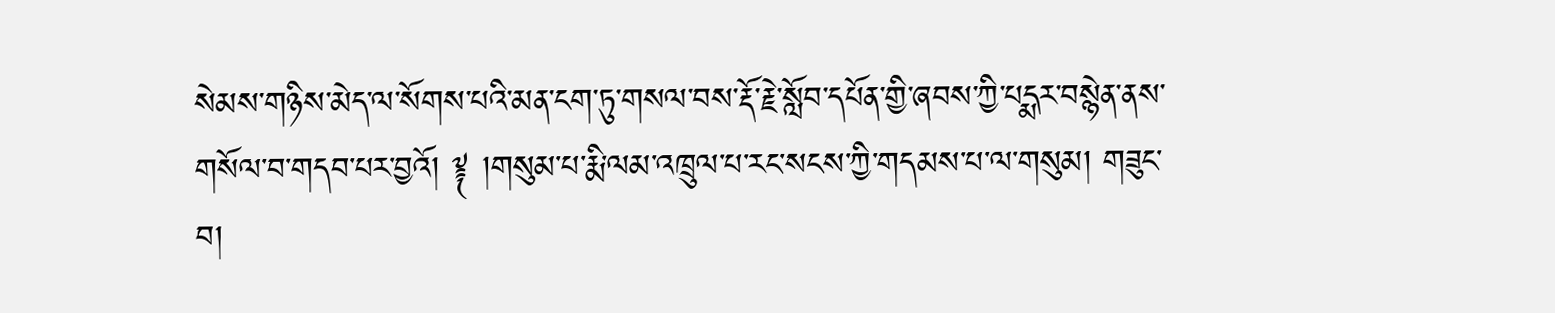སེམས་གཉིས་མེད་ལ་སོགས་པའི་མན་ངག་ཏུ་གསལ་བས་རྡོ་རྗེ་སློབ་དཔོན་གྱི་ཞབས་ཀྱི་པདྨར་བསྙེན་ནས་གསོལ་བ་གདབ་པར་བྱའོ། ༈ །གསུམ་པ་རྨི་ལམ་འཁྲུལ་པ་རང་སངས་ཀྱི་གདམས་པ་ལ་གསུམ། གཟུང་བ།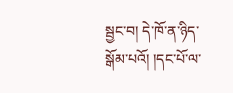སྦྱང་བ། དེ་ཁོ་ན་ཉིད་སྒོམ་པའོ། །དང་པོ་ལ་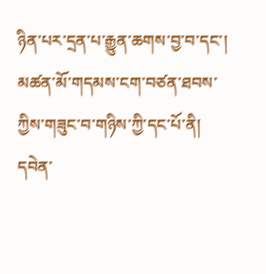ཉིན་པར་དྲན་པ་རྒྱུན་ཆགས་བྱ་བ་དང་། མཚན་མོ་གདམས་ངག་བཙན་ཐབས་ཀྱིས་གཟུང་བ་གཉིས་ཀྱི་དང་པོ་ནི། དབེན་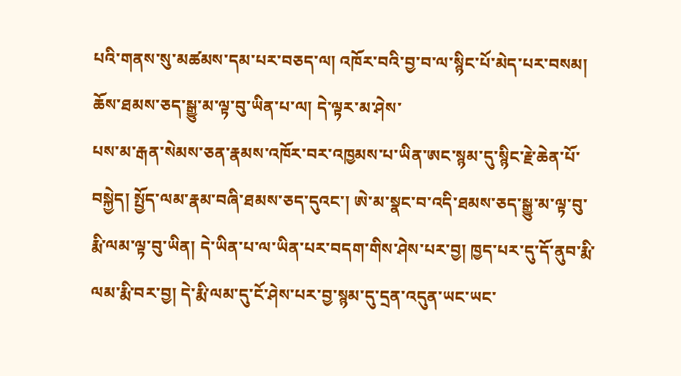པའི་གནས་སུ་མཚམས་དམ་པར་བཅད་ལ། འཁོར་བའི་བྱ་བ་ལ་སྙིང་པོ་མེད་པར་བསམ། ཆོས་ཐམས་ཅད་སྒྱུ་མ་ལྟ་བུ་ཡིན་པ་ལ། དེ་ལྟར་མ་ཤེས་
པས་མ་རྒན་སེམས་ཅན་རྣམས་འཁོར་བར་འཁྱམས་པ་ཡིན་ཨང་སྙམ་དུ་སྙིང་རྗེ་ཆེན་པོ་བསྐྱེད། སྤྱོད་ལམ་རྣམ་བཞི་ཐམས་ཅད་དུའང་། ཨེ་མ་སྣང་བ་འདི་ཐམས་ཅད་སྒྱུ་མ་ལྟ་བུ་རྨི་ལམ་ལྟ་བུ་ཡིན། དེ་ཡིན་པ་ལ་ཡིན་པར་བདག་གིས་ཤེས་པར་བྱ། ཁྱད་པར་དུ་དོ་ནུབ་རྨི་ལམ་རྨི་བར་བྱ། དེ་རྨི་ལམ་དུ་ངོ་ཤེས་པར་བྱ་སྙམ་དུ་དྲན་འདུན་ཡང་ཡང་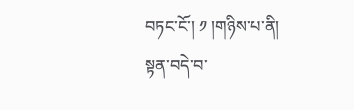བཏང་ངོ་། ༡ །གཉིས་པ་ནི། སྟན་བདེ་བ་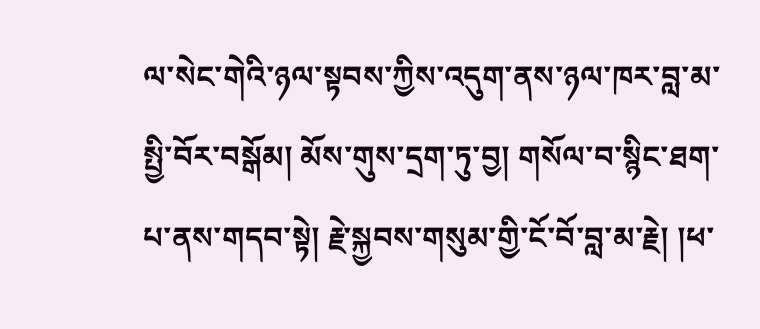ལ་སེང་གེའི་ཉལ་སྟབས་ཀྱིས་འདུག་ནས་ཉལ་ཁར་བླ་མ་སྤྱི་བོར་བསྒོམ། མོས་གུས་དྲག་ཏུ་བྱ། གསོལ་བ་སྙིང་ཐག་པ་ནས་གདབ་སྟེ། རྗེ་སྐྱབས་གསུམ་གྱི་ངོ་བོ་བླ་མ་རྗེ། །ཕ་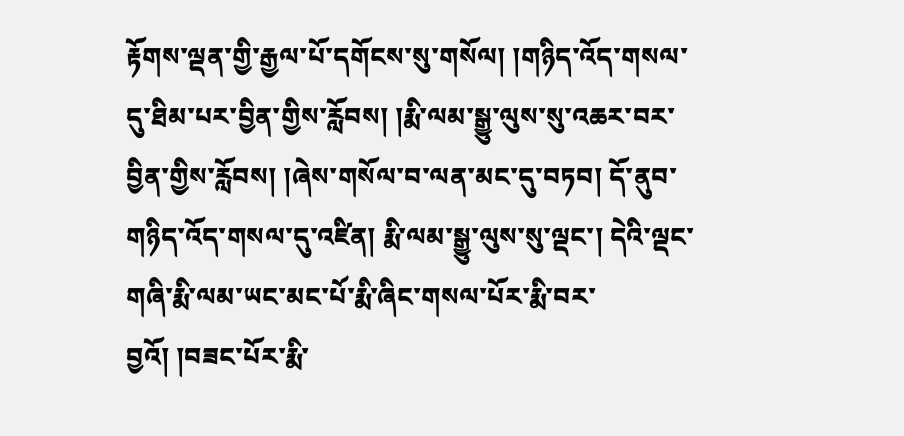རྟོགས་ལྡན་གྱི་རྒྱལ་པོ་དགོངས་སུ་གསོལ། །གཉིད་འོད་གསལ་དུ་ཐིམ་པར་བྱིན་གྱིས་རློབས། །རྨི་ལམ་སྒྱུ་ལུས་སུ་འཆར་བར་བྱིན་གྱིས་རློབས། །ཞེས་གསོལ་བ་ལན་མང་དུ་བཏབ། དོ་ནུབ་གཉིད་འོད་གསལ་དུ་འཛིན། རྨི་ལམ་སྒྱུ་ལུས་སུ་ལྡང་། དེའི་ལྡང་གཞི་རྨི་ལམ་ཡང་མང་པོ་རྨི་ཞིང་གསལ་པོར་རྨི་བར་བྱའོ། །བཟང་པོར་རྨི་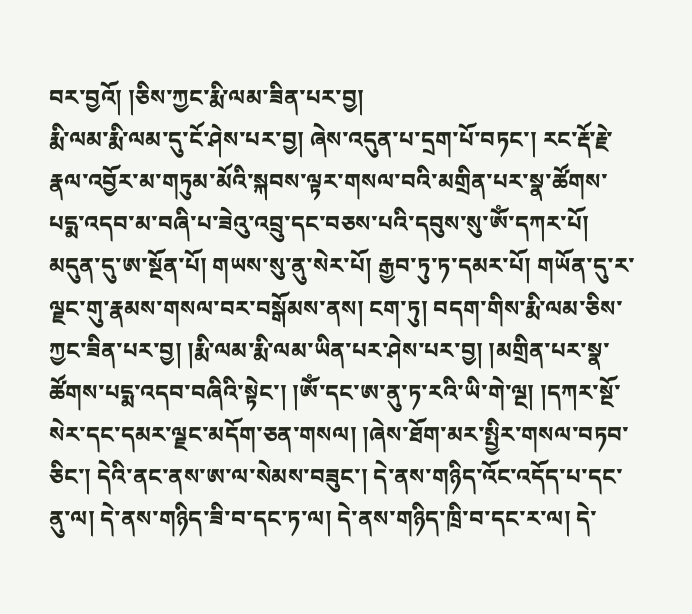བར་བྱའོ། །ཅིས་ཀྱང་རྨི་ལམ་ཟིན་པར་བྱ།
རྨི་ལམ་རྨི་ལམ་དུ་ངོ་ཤེས་པར་བྱ། ཞེས་འདུན་པ་དྲག་པོ་བཏང་། རང་རྡོ་རྗེ་རྣལ་འབྱོར་མ་གཏུམ་མོའི་སྐབས་ལྟར་གསལ་བའི་མགྲིན་པར་སྣ་ཚོགས་པདྨ་འདབ་མ་བཞི་པ་ཟེའུ་འབྲུ་དང་བཅས་པའི་དབུས་སུ་ༀ་དཀར་པོ། མདུན་དུ་ཨ་སྔོན་པོ། གཡས་སུ་ནུ་སེར་པོ། རྒྱབ་ཏུ་ཏ་དམར་པོ། གཡོན་དུ་ར་ལྗང་གུ་རྣམས་གསལ་བར་བསྒོམས་ནས། ངག་ཏུ། བདག་གིས་རྨི་ལམ་ཅིས་ཀྱང་ཟིན་པར་བྱ། །རྨི་ལམ་རྨི་ལམ་ཡིན་པར་ཤེས་པར་བྱ། །མགྲིན་པར་སྣ་ཚོགས་པདྨ་འདབ་བཞིའི་སྟེང་། །ༀ་དང་ཨ་ནུ་ཏ་རའི་ཡི་གེ་ལྔ། །དཀར་སྔོ་སེར་དང་དམར་ལྗང་མདོག་ཅན་གསལ། །ཞེས་ཐོག་མར་སྤྱིར་གསལ་བཏབ་ཅིང་། དེའི་ནང་ནས་ཨ་ལ་སེམས་བཟུང་། དེ་ནས་གཉིད་འོང་འདོད་པ་དང་ནུ་ལ། དེ་ནས་གཉིད་ཟི་བ་དང་ཏ་ལ། དེ་ནས་གཉིད་ཁྲི་བ་དང་ར་ལ། དེ་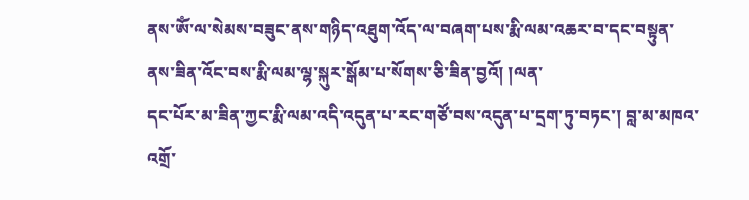ནས་ༀ་ལ་སེམས་བཟུང་ནས་གཉིད་འཐུག་འོད་ལ་བཞག་པས་རྨི་ལམ་འཆར་བ་དང་བསྟུན་ནས་ཟིན་འོང་བས་རྨི་ལམ་ལྷ་སྐུར་སྒོམ་པ་སོགས་ཅི་ཟིན་བྱའོ། །ལན་
དང་པོར་མ་ཟིན་ཀྱང་རྨི་ལམ་འདི་འདུན་པ་རང་གཙོ་བས་འདུན་པ་དྲག་ཏུ་བཏང་། བླ་མ་མཁའ་འགྲོ་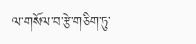ལ་གསོལ་བ་རྩེ་གཅིག་ཏུ་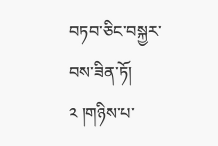བཏབ་ཅིང་བསྐྱར་བས་ཟིན་ཏོ། ༢ །གཉིས་པ་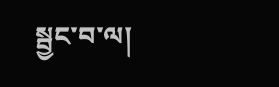སྦྱང་བ་ལ།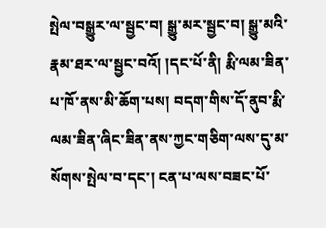སྤེལ་བསྒྱུར་ལ་སྦྱང་བ། སྒྱུ་མར་སྦྱང་བ། སྒྱུ་མའི་རྣམ་ཐར་ལ་སྦྱང་བའོ། །དང་པོ་ནི། རྨི་ལམ་ཟིན་པ་ཁོ་ནས་མི་ཆོག་པས། བདག་གིས་དོ་ནུབ་རྨི་ལམ་ཟིན་ཞིང་ཟིན་ནས་ཀྱང་གཅིག་ལས་དུ་མ་སོགས་སྤེལ་བ་དང་། ངན་པ་ལས་བཟང་པོ་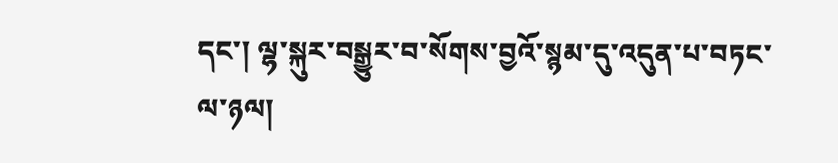དང་། ལྷ་སྐུར་བསྒྱུར་བ་སོགས་བྱའོ་སྙམ་དུ་འདུན་པ་བཏང་ལ་ཉལ།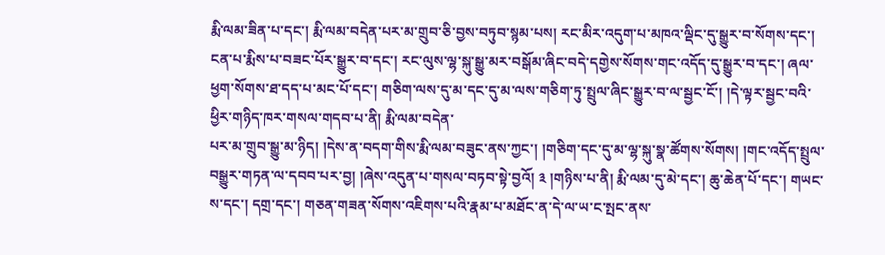རྨི་ལམ་ཟིན་པ་དང་། རྨི་ལམ་བདེན་པར་མ་གྲུབ་ཅི་བྱས་བཏུབ་སྙམ་པས། རང་མིར་འདུག་པ་མཁའ་ལྡིང་དུ་སྒྱུར་བ་སོགས་དང་། ངན་པ་རྨིས་པ་བཟང་པོར་སྒྱུར་བ་དང་། རང་ལུས་ལྷ་སྐུ་སྒྱུ་མར་བསྒོམ་ཞིང་བདེ་དགྱེས་སོགས་གང་འདོད་དུ་སྒྱུར་བ་དང་། ཞལ་ཕྱག་སོགས་ཐ་དད་པ་མང་པོ་དང་། གཅིག་ལས་དུ་མ་དང་དུ་མ་ལས་གཅིག་ཏུ་སྤྲུལ་ཞིང་སྒྱུར་བ་ལ་སྦྱང་ངོ་། །དེ་ལྟར་སྦྱང་བའི་ཕྱིར་གཉིད་ཁར་གསལ་གདབ་པ་ནི། རྨི་ལམ་བདེན་
པར་མ་གྲུབ་སྒྱུ་མ་ཉིད། །དེས་ན་བདག་གིས་རྨི་ལམ་བཟུང་ནས་ཀྱང་། །གཅིག་དང་དུ་མ་ལྷ་སྐུ་སྣ་ཚོགས་སོགས། །གང་འདོད་སྤྲུལ་བསྒྱུར་གཏན་ལ་དབབ་པར་བྱ། །ཞེས་འདུན་པ་གསལ་བཏབ་སྟེ་བྱའོ། ༣ །གཉིས་པ་ནི། རྨི་ལམ་དུ་མེ་དང་། ཆུ་ཆེན་པོ་དང་། གཡང་ས་དང་། དགྲ་དང་། གཅན་གཟན་སོགས་འཇིགས་པའི་རྣམ་པ་མཐོང་ན་དེ་ལ་ཡ་ང་སྤང་ནས་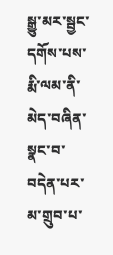སྒྱུ་མར་སྦྱང་དགོས་པས་རྨི་ལམ་ནི་མེད་བཞིན་སྣང་བ་བདེན་པར་མ་གྲུབ་པ་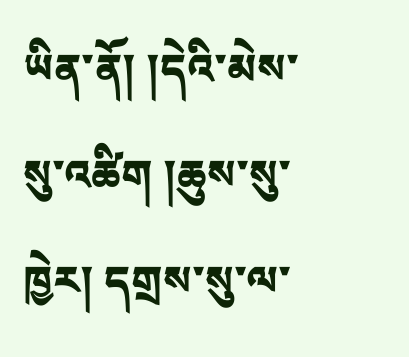ཡིན་ནོ། །དེའི་མེས་སུ་འཚིག །ཆུས་སུ་ཁྱེར། དགྲས་སུ་ལ་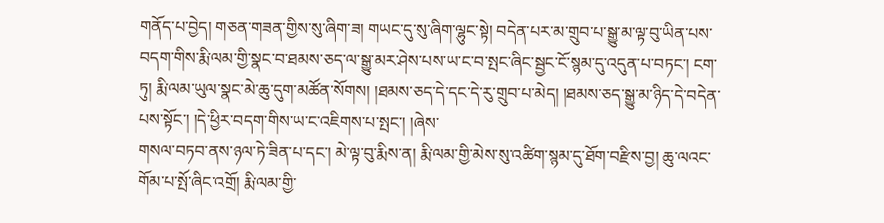གནོད་པ་བྱེད། གཅན་གཟན་གྱིས་སུ་ཞིག་ཟ། གཡང་དུ་སུ་ཞིག་ལྷུང་སྟེ། བདེན་པར་མ་གྲུབ་པ་སྒྱུ་མ་ལྟ་བུ་ཡིན་པས་བདག་གིས་རྨི་ལམ་གྱི་སྣང་བ་ཐམས་ཅད་ལ་སྒྱུ་མར་ཤེས་པས་ཡ་ང་བ་སྤང་ཞིང་སྦྱང་ངོ་སྙམ་དུ་འདུན་པ་བཏང་། ངག་ཏུ། རྨི་ལམ་ཡུལ་སྣང་མེ་ཆུ་དུག་མཚོན་སོགས། །ཐམས་ཅད་དེ་དང་དེ་རུ་གྲུབ་པ་མེད། །ཐམས་ཅད་སྒྱུ་མ་ཉིད་དེ་བདེན་པས་སྟོང་། །དེ་ཕྱིར་བདག་གིས་ཡ་ང་འཇིགས་པ་སྤང་། །ཞེས་
གསལ་བཏབ་ནས་ཉལ་ཏེ་ཟིན་པ་དང་། མེ་ལྟ་བུ་རྨིས་ན། རྨི་ལམ་གྱི་མེས་སུ་འཚིག་སྙམ་དུ་ཐོག་བརྫིས་བྱ། ཆུ་ལའང་གོམ་པ་སྤོ་ཞིང་འགྲོ། རྨི་ལམ་གྱི་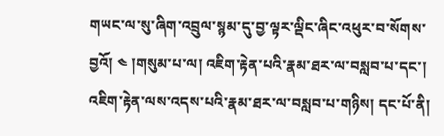གཡང་ལ་སུ་ཞིག་འབྲུལ་སྙམ་དུ་བྱ་ལྟར་ལྡིང་ཞིང་འཕུར་བ་སོགས་བྱའོ། ༤ །གསུམ་པ་ལ། འཇིག་རྟེན་པའི་རྣམ་ཐར་ལ་བསླབ་པ་དང་། འཇིག་རྟེན་ལས་འདས་པའི་རྣམ་ཐར་ལ་བསླབ་པ་གཉིས། དང་པོ་ནི།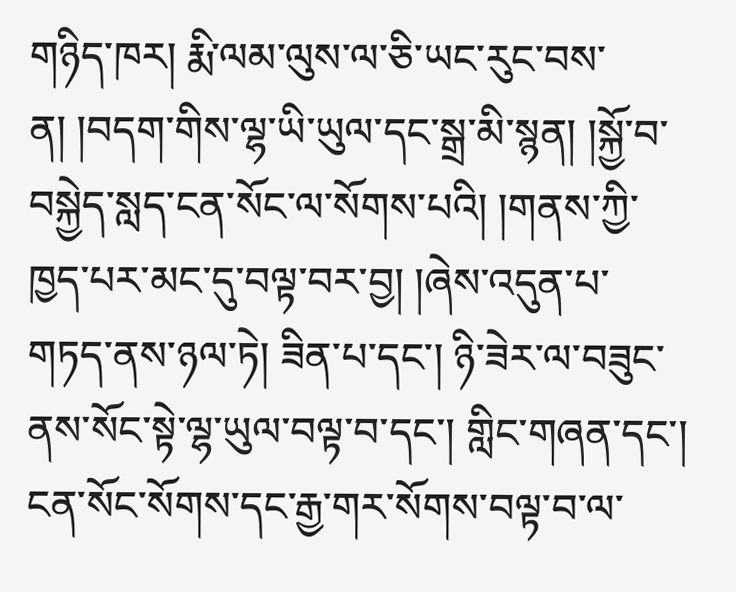གཉིད་ཁར། རྨི་ལམ་ལུས་ལ་ཅི་ཡང་རུང་བས་ན། །བདག་གིས་ལྷ་ཡི་ཡུལ་དང་སྒྲ་མི་སྙན། །སྐྱོ་བ་བསྐྱེད་སླད་ངན་སོང་ལ་སོགས་པའི། །གནས་ཀྱི་ཁྱད་པར་མང་དུ་བལྟ་བར་བྱ། །ཞེས་འདུན་པ་གཏད་ནས་ཉལ་ཏེ། ཟིན་པ་དང་། ཉི་ཟེར་ལ་བཟུང་ནས་སོང་སྟེ་ལྷ་ཡུལ་བལྟ་བ་དང་། གླིང་གཞན་དང་། ངན་སོང་སོགས་དང་རྒྱ་གར་སོགས་བལྟ་བ་ལ་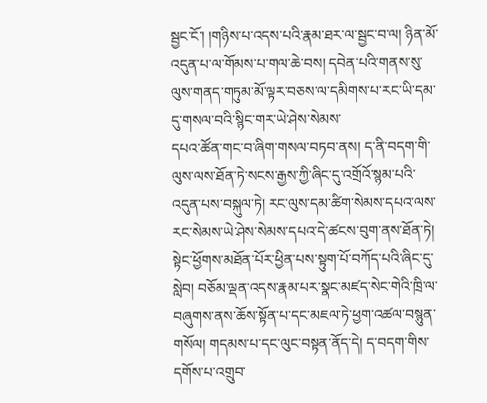སྦྱང་ངོ་། །གཉིས་པ་འདས་པའི་རྣམ་ཐར་ལ་སྦྱང་བ་ལ། ཉིན་མོ་འདུན་པ་ལ་གོམས་པ་གལ་ཆེ་བས། དབེན་པའི་གནས་སུ་ལུས་གནད་གཏུམ་མོ་ལྟར་བཅས་ལ་དམིགས་པ་རང་ཡི་དམ་དུ་གསལ་བའི་སྙིང་གར་ཡེ་ཤེས་སེམས་
དཔའ་ཚོན་གང་བ་ཞིག་གསལ་བཏབ་ནས། ད་ནི་བདག་གི་ལུས་ལས་ཐོན་ཏེ་སངས་རྒྱས་ཀྱི་ཞིང་དུ་འགྲོའོ་སྙམ་པའི་འདུན་པས་བསྐུལ་ཏེ། རང་ལུས་དམ་ཚིག་སེམས་དཔའ་ལས་རང་སེམས་ཡེ་ཤེས་སེམས་དཔའ་དེ་ཚངས་བུག་ནས་ཐོན་ཏེ། སྟེང་ཕྱོགས་མཐོན་པོར་ཕྱིན་པས་སྟུག་པོ་བཀོད་པའི་ཞིང་དུ་སླེབ། བཅོམ་ལྡན་འདས་རྣམ་པར་སྣང་མཛད་སེང་གེའི་ཁྲི་ལ་བཞུགས་ནས་ཆོས་སྟོན་པ་དང་མཇལ་ཏེ་ཕྱག་འཚལ་བསྙུན་གསོལ། གདམས་པ་དང་ལུང་བསྟན་ནོད་དེ། ད་བདག་གིས་དགོས་པ་འགྲུབ་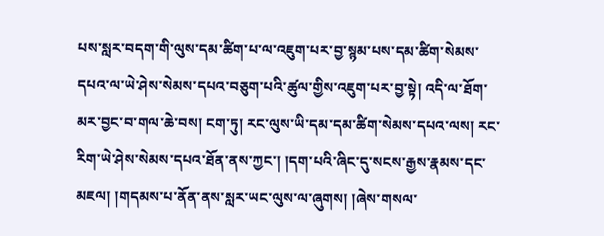པས་སླར་བདག་གི་ལུས་དམ་ཚིག་པ་ལ་འཇུག་པར་བྱ་སྙམ་པས་དམ་ཚིག་སེམས་དཔའ་ལ་ཡེ་ཤེས་སེམས་དཔའ་བཅུག་པའི་ཚུལ་གྱིས་འཇུག་པར་བྱ་སྟེ། འདི་ལ་ཐོག་མར་བྱང་བ་གལ་ཆེ་བས། ངག་ཏུ། རང་ལུས་ཡི་དམ་དམ་ཚིག་སེམས་དཔའ་ལས། རང་རིག་ཡེ་ཤེས་སེམས་དཔའ་ཐོན་ནས་ཀྱང་། །དག་པའི་ཞིང་དུ་སངས་རྒྱས་རྣམས་དང་མཇལ། །གདམས་པ་ནོན་ནས་སླར་ཡང་ལུས་ལ་ཞུགས། །ཞེས་གསལ་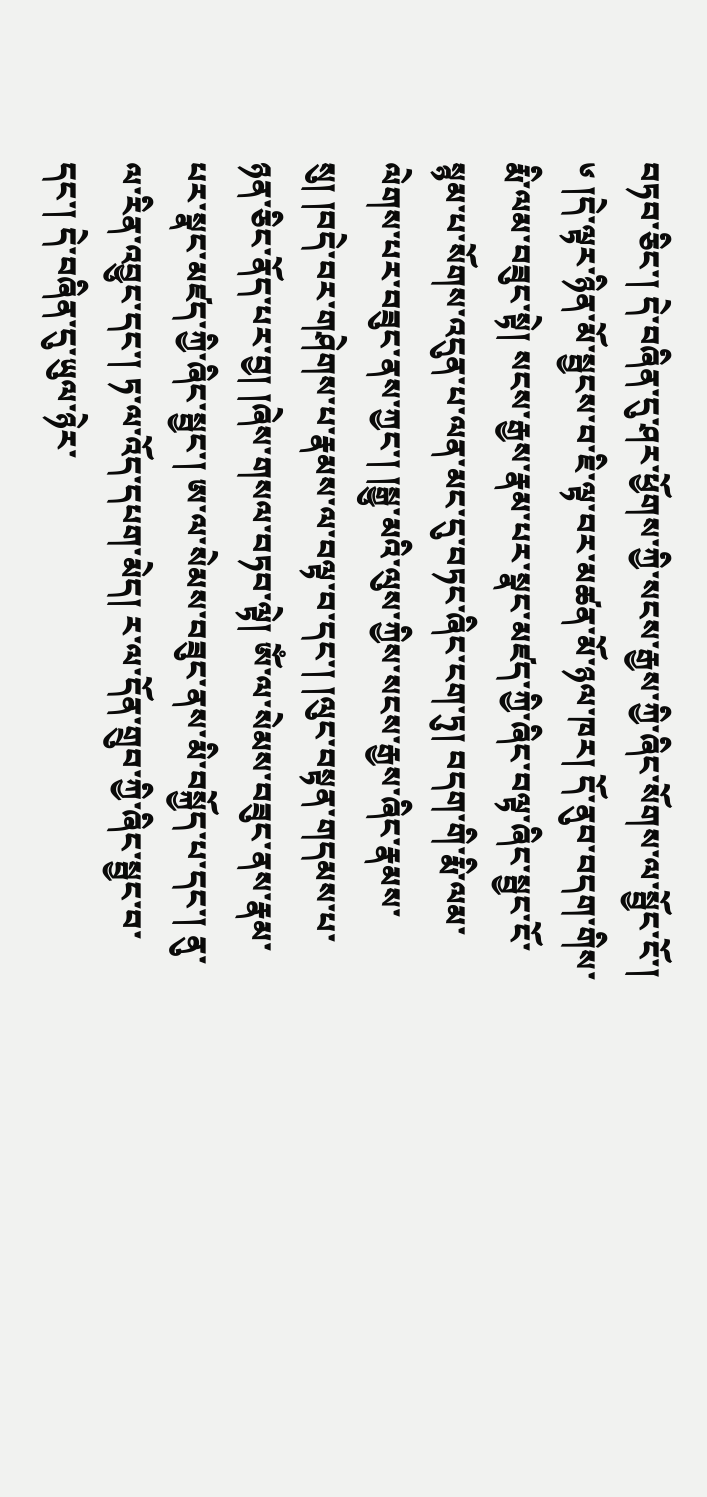བཏབ་ཅིང་། དེ་བཞིན་དུ་ཤར་ཕྱོགས་ཀྱི་སངས་རྒྱས་ཀྱི་ཞིང་སོགས་ལ་སྦྱོང་ངོ་། ༦ །དེ་ལྟར་ཉིན་མོ་སྦྱངས་བ་ཇི་ལྟ་བར་མཚན་མོ་ཉལ་ཁར། དོ་ནུབ་བདག་གིས་རྨི་ལམ་བཟུང་སྟེ། སངས་རྒྱས་རྣམ་པར་སྣང་མཛད་ཀྱི་ཞིང་བལྟ་ཞིང་སྦྱང་ངོ་སྙམ་པ་སོགས་འདུན་པ་ལན་མང་དུ་བཏང་ཞིང་ངག་ཏུ། བདག་གི་རྨི་ལམ་ལེགས་པར་བཟུང་ནས་ཀྱང་། །སྒྱུ་མའི་ལུས་ཀྱིས་སངས་རྒྱས་ཞིང་རྣམས་སུ། །བདེ་བར་གཤེགས་པ་རྣམས་ལ་བལྟ་བ་དང་། །ལུང་བསྟན་གདམས་པ་ཉན་ཅིང་ནོད་པར་བྱ། །ཞེས་གསལ་བཏབ་ལྟེ། ༀ་ལ་སེམས་བཟུང་ནས་རྣམ་པར་སྣང་མཛད་ཀྱི་ཞིང་སྦྱང་། ཨ་ལ་སེམས་བཟུང་ནས་མི་བསྐྱོད་པ་དང་། ནུ་ལ་རིན་འབྱུང་དང་། ཏ་ལ་འོད་དཔག་མེད། ར་ལ་དོན་གྲུབ་ཀྱི་ཞིང་སྦྱང་བ་དང་། དེ་བཞིན་དུ་ཡུལ་ཉེར་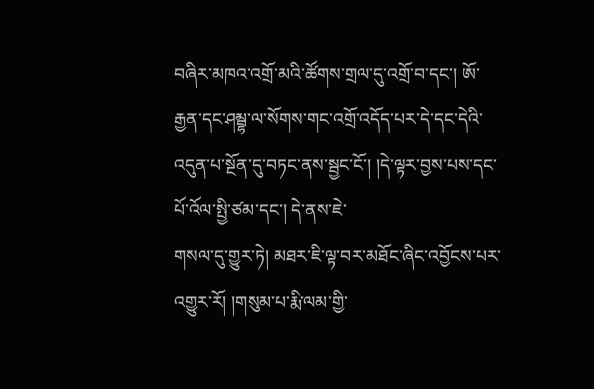བཞིར་མཁའ་འགྲོ་མའི་ཚོགས་གྲལ་དུ་འགྲོ་བ་དང་། ཨོ་རྒྱན་དང་ཤམྦྷ་ལ་སོགས་གང་འགྲོ་འདོད་པར་དེ་དང་དེའི་འདུན་པ་སྔོན་དུ་བཏང་ནས་སྦྱང་ངོ་། །དེ་ལྟར་བྱས་པས་དང་པོ་འོལ་སྤྱི་ཙམ་དང་། དེ་ནས་ཇེ་
གསལ་དུ་གྱུར་ཏེ། མཐར་ཇི་ལྟ་བར་མཐོང་ཞིང་འབྱོངས་པར་འགྱུར་རོ། །གསུམ་པ་རྨི་ལམ་གྱི་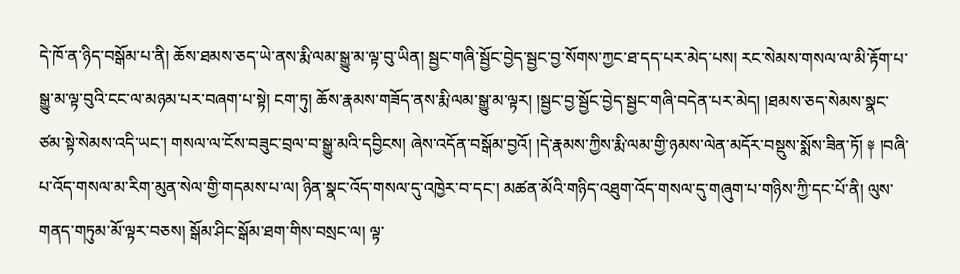དེ་ཁོ་ན་ཉིད་བསྒོམ་པ་ནི། ཆོས་ཐམས་ཅད་ཡེ་ནས་རྨི་ལམ་སྒྱུ་མ་ལྟ་བུ་ཡིན། སྦྱང་གཞི་སྦྱོང་བྱེད་སྦྱང་བྱ་སོགས་ཀྱང་ཐ་དད་པར་མེད་པས། རང་སེམས་གསལ་ལ་མི་རྟོག་པ་སྒྱུ་མ་ལྟ་བུའི་ངང་ལ་མཉམ་པར་བཞག་པ་སྟེ། ངག་ཏུ། ཆོས་རྣམས་གཟོད་ནས་རྨི་ལམ་སྒྱུ་མ་ལྟར། །སྦྱང་བྱ་སྦྱོང་བྱེད་སྦྱང་གཞི་བདེན་པར་མེད། །ཐམས་ཅད་སེམས་སྣང་ཙམ་སྟེ་སེམས་འདི་ཡང་། གསལ་ལ་ངོས་བཟུང་བྲལ་བ་སྒྱུ་མའི་དབྱིངས། ཞེས་འདོན་བསྒོམ་བྱའོ། །དེ་རྣམས་ཀྱིས་རྨི་ལམ་གྱི་ཉམས་ལེན་མདོར་བསྡུས་སྨོས་ཟིན་ཏོ། ༈ །བཞི་པ་འོད་གསལ་མ་རིག་མུན་སེལ་གྱི་གདམས་པ་ལ། ཉིན་སྣང་འོད་གསལ་དུ་འཁྱེར་བ་དང་། མཚན་མོའི་གཉིད་འཐུག་འོད་གསལ་དུ་གཞུག་པ་གཉིས་ཀྱི་དང་པོ་ནི། ལུས་གནད་གཏུམ་མོ་ལྟར་བཅས། སྒོམ་ཤིང་སྒོམ་ཐག་གིས་བསྲང་ལ། ལྟ་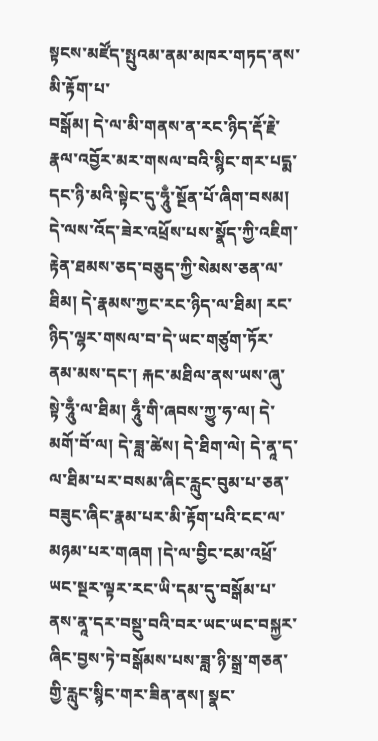སྟངས་མཛོད་སྤུའམ་ནམ་མཁར་གཏད་ནས་མི་རྟོག་པ་
བསྒོམ། དེ་ལ་མི་གནས་ན་རང་ཉིད་རྡོ་རྗེ་རྣལ་འབྱོར་མར་གསལ་བའི་སྙིང་གར་པདྨ་དང་ཉི་མའི་སྟེང་དུ་ཧཱུྃ་སྔོན་པོ་ཞིག་བསམ། དེ་ལས་འོད་ཟེར་འཕྲོས་པས་སྣོད་ཀྱི་འཇིག་རྟེན་ཐམས་ཅད་བཅུད་ཀྱི་སེམས་ཅན་ལ་ཐིམ། དེ་རྣམས་ཀྱང་རང་ཉིད་ལ་ཐིམ། རང་ཉིད་ལྷར་གསལ་བ་དེ་ཡང་གཙུག་ཏོར་ནམ་མས་དང་། རྐང་མཐིལ་ནས་ཡས་ཞུ་སྟེ་ཧཱུྃ་ལ་ཐིམ། ཧཱུྃ་གི་ཞབས་ཀྱུ་ཧ་ལ། དེ་མགོ་བོ་ལ། དེ་ཟླ་ཚེས། དེ་ཐིག་ལེ། དེ་ནཱ་ད་ལ་ཐིམ་པར་བསམ་ཞིང་རླུང་བུམ་པ་ཅན་བཟུང་ཞིང་རྣམ་པར་མི་རྟོག་པའི་ངང་ལ་མཉམ་པར་གཞག །དེ་ལ་བྱིང་ངམ་འཕྲོ་ཡང་སྔར་ལྟར་རང་ཡི་དམ་དུ་བསྒོམ་པ་ནས་ནཱ་དར་བསྡུ་བའི་བར་ཡང་ཡང་བསྐྱར་ཞིང་བྱས་ཏེ་བསྒོམས་པས་ཟླ་ཉི་སྒྲ་གཅན་གྱི་རླུང་སྙིང་གར་ཟིན་ནས། སྣང་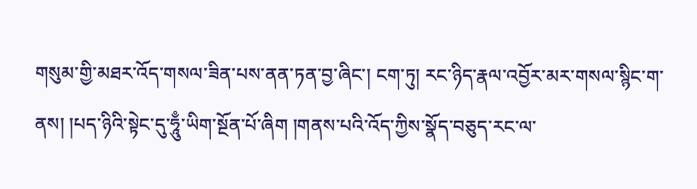གསུམ་གྱི་མཐར་འོད་གསལ་ཟིན་པས་ནན་ཏན་བྱ་ཞིང་། ངག་ཏུ། རང་ཉིད་རྣལ་འབྱོར་མར་གསལ་སྙིང་ག་ནས། །པད་ཉིའི་སྟེང་དུ་ཧཱུྃ་ཡིག་སྔོན་པོ་ཞིག །གནས་པའི་འོད་ཀྱིས་སྣོད་བཅུད་རང་ལ་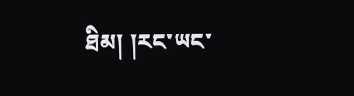ཐིམ། །རང་ཡང་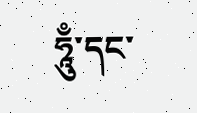ཧཱུྃ་དང་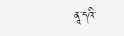ནཱ་དའི་